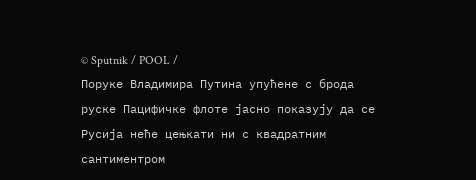© Sputnik / POOL /
Поруке Владимира Путина упућене с брода руске Пацифичке флоте јасно показују да се Русија неће цењкати ни с квадратним сантиментром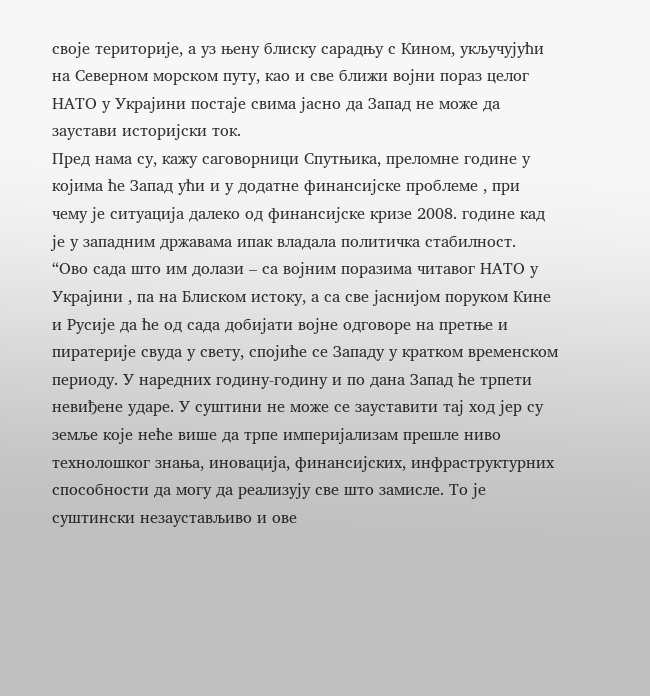своје територије, а уз њену блиску сарадњу с Кином, укључујући на Северном морском путу, као и све ближи војни пораз целог НАТО у Украјини постаје свима јасно да Запад не може да заустави историјски ток.
Пред нама су, кажу саговорници Спутњика, преломне године у којима ће Запад ући и у додатне финансијске проблеме , при чему је ситуација далеко од финансијске кризе 2008. године кад је у западним државама ипак владала политичка стабилност.
“Ово сада што им долази – са војним поразима читавог НАТО у Украјини , па на Блиском истоку, а са све јаснијом поруком Кине и Русије да ће од сада добијати војне одговоре на претње и пиратерије свуда у свету, спојиће се Западу у кратком временском периоду. У наредних годину-годину и по дана Запад ће трпети невиђене ударе. У суштини не може се зауставити тај ход јер су земље које неће више да трпе империјализам прешле ниво технолошког знања, иновација, финансијских, инфраструктурних способности да могу да реализују све што замисле. То је суштински незаустављиво и ове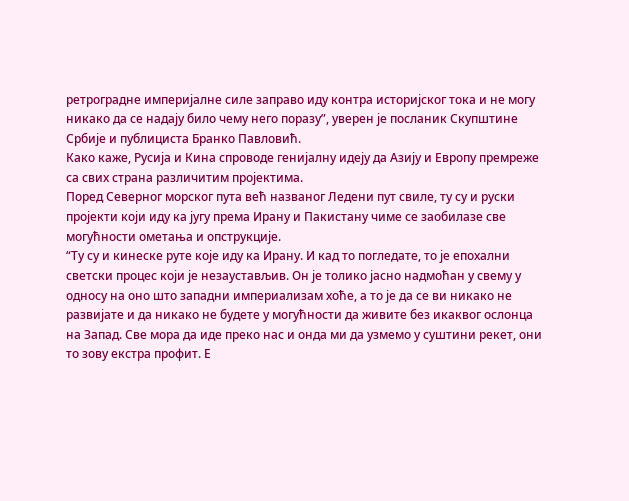ретроградне империјалне силе заправо иду контра историјског тока и не могу никако да се надају било чему него поразу”, уверен је посланик Скупштине Србије и публициста Бранко Павловић.
Како каже, Русија и Кина спроводе генијалну идеју да Азију и Европу премреже са свих страна различитим пројектима.
Поред Северног морског пута већ названог Ледени пут свиле, ту су и руски пројекти који иду ка југу према Ирану и Пакистану чиме се заобилазе све могућности ометања и опструкције.
“Ту су и кинеске руте које иду ка Ирану. И кад то погледате, то је епохални светски процес који је незаустављив. Он је толико јасно надмоћан у свему у односу на оно што западни империализам хоће, а то је да се ви никако не развијате и да никако не будете у могућности да живите без икаквог ослонца на Запад. Све мора да иде преко нас и онда ми да узмемо у суштини рекет, они то зову екстра профит. Е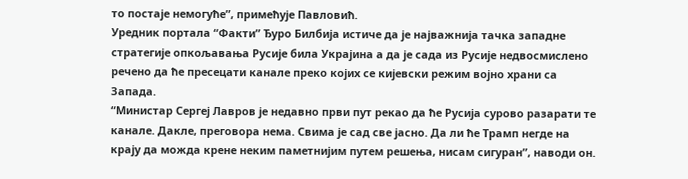то постаје немогуће”, примећује Павловић.
Уредник портала “Факти” Ђуро Билбија истиче да је најважнија тачка западне стратегије опкољавања Русије била Украјина а да је сада из Русије недвосмислено речено да ће пресецати канале преко којих се кијевски режим војно храни са Запада.
“Министар Сергеј Лавров је недавно први пут рекао да ће Русија сурово разарати те канале. Дакле, преговора нема. Свима је сад све јасно. Да ли ће Трамп негде на крају да можда крене неким паметнијим путем решења, нисам сигуран”, наводи он.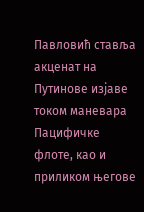Павловић ставља акценат на Путинове изјаве током маневара Пацифичке флоте, као и приликом његове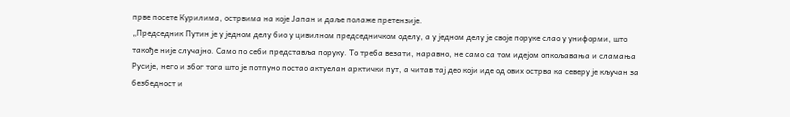прве посете Курилима, острвима на које Јапан и даље полаже претензије.
„Председник Путин је у једном делу био у цивилном председничком оделу, а у једном делу је своје поруке слао у униформи, што такође није случајно. Само по себи представља поруку. То треба везати, наравно, не само са том идејом опкољавања и сламања Русије, него и због тога што је потпуно постао актуелан арктички пут, а читав тај део који иде од ових острва ка северу је кључан за безбедност и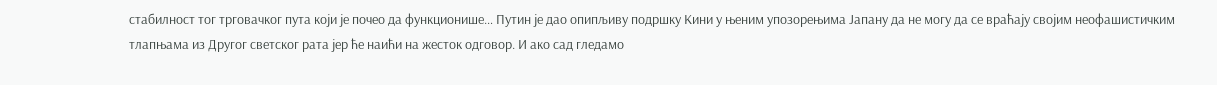стабилност тог трговачког пута који је почео да функционише… Путин је дао опипљиву подршку Кини у њеним упозорењима Јапану да не могу да се враћају својим неофашистичким тлапњама из Другог светског рата јер ће наићи на жесток одговор. И ако сад гледамо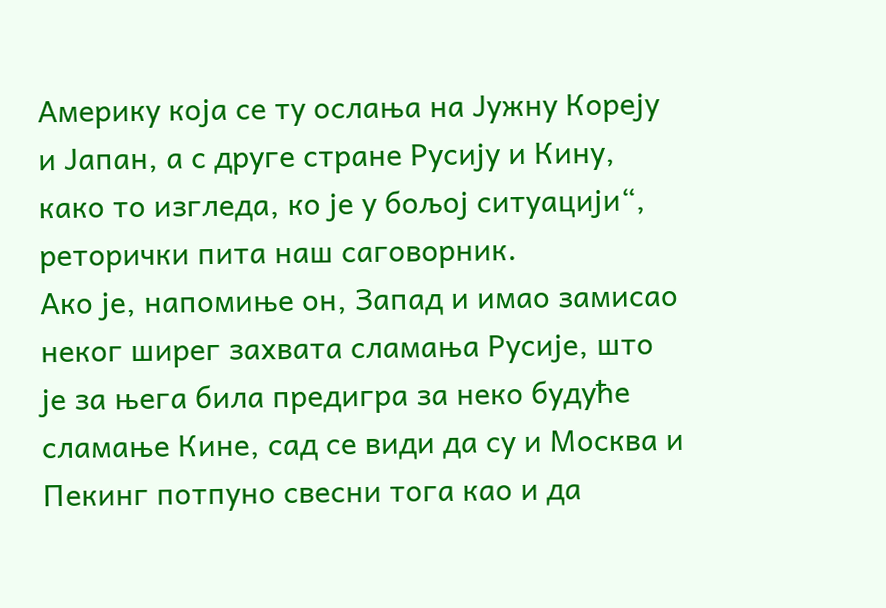Америку која се ту ослања на Јужну Кореју и Јапан, а с друге стране Русију и Кину, како то изгледа, ко је у бољој ситуацији“, реторички пита наш саговорник.
Ако је, напомиње он, Запад и имао замисао неког ширег захвата сламања Русије, што је за њега била предигра за неко будуће сламање Кине, сад се види да су и Москва и Пекинг потпуно свесни тога као и да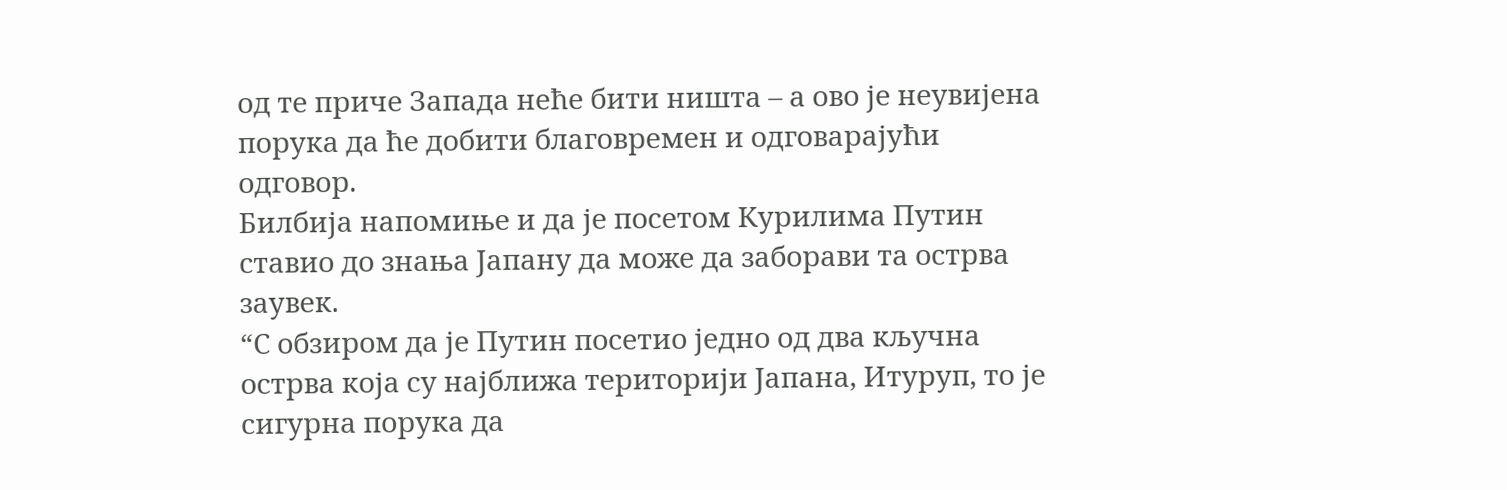од те приче Запада неће бити ништа – а ово је неувијена порука да ће добити благовремен и одговарајући одговор.
Билбија напомиње и да је посетом Курилима Путин ставио до знања Јапану да може да заборави та острва заувек.
“С обзиром да је Путин посетио једно од два кључна острва која су најближа територији Јапана, Итуруп, то је сигурна порука да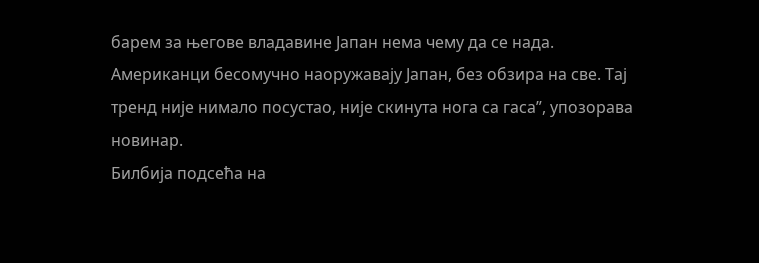барем за његове владавине Јапан нема чему да се нада. Американци бесомучно наоружавају Јапан, без обзира на све. Тај тренд није нимало посустао, није скинута нога са гаса”, упозорава новинар.
Билбија подсећа на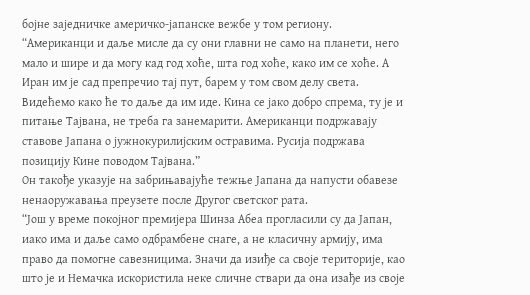бојне заједничке америчко-јапанске вежбе у том региону.
“Американци и даље мисле да су они главни не само на планети, него мало и шире и да могу кад год хоће, шта год хоће, како им се хоће. А Иран им је сад препречио тај пут, барем у том свом делу света. Видећемо како ће то даље да им иде. Кина се јако добро спрема, ту је и питање Тајвана, не треба га занемарити. Американци подржавају ставове Јапана о јужнокурилијским остравима. Русија подржава позицију Кине поводом Тајвана.”
Он такође указује на забрињавајуће тежње Јапана да напусти обавезе ненаоружавања преузете после Другог светског рата.
“Још у време покојног премијера Шинза Абеа прогласили су да Јапан, иако има и даље само одбрамбене снаге, а не класичну армију, има право да помогне савезницима. Значи да изиђе са своје територије, као што је и Немачка искористила неке сличне ствари да она изађе из своје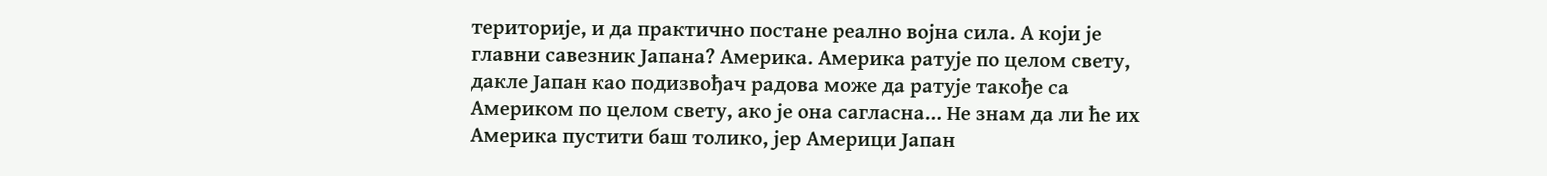територије, и да практично постане реално војна сила. А који је главни савезник Јапана? Америка. Америка ратује по целом свету, дакле Јапан као подизвођач радова може да ратује такође са Америком по целом свету, ако је она сагласна… Не знам да ли ће их Америка пустити баш толико, јер Америци Јапан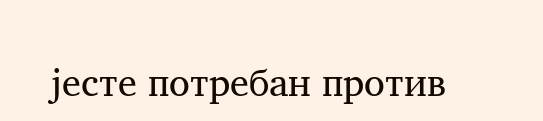јесте потребан против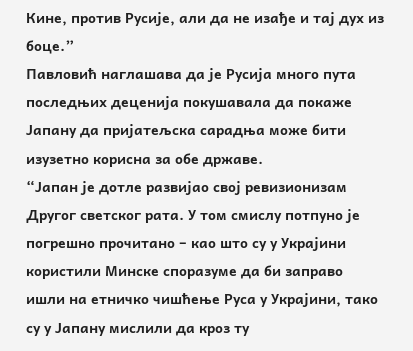Кине, против Русије, али да не изађе и тај дух из боце.”
Павловић наглашава да је Русија много пута последњих деценија покушавала да покаже Јапану да пријатељска сарадња може бити изузетно корисна за обе државе.
“Јапан је дотле развијао свој ревизионизам Другог светског рата. У том смислу потпуно је погрешно прочитано – као што су у Украјини користили Минске споразуме да би заправо ишли на етничко чишћење Руса у Украјини, тако су у Јапану мислили да кроз ту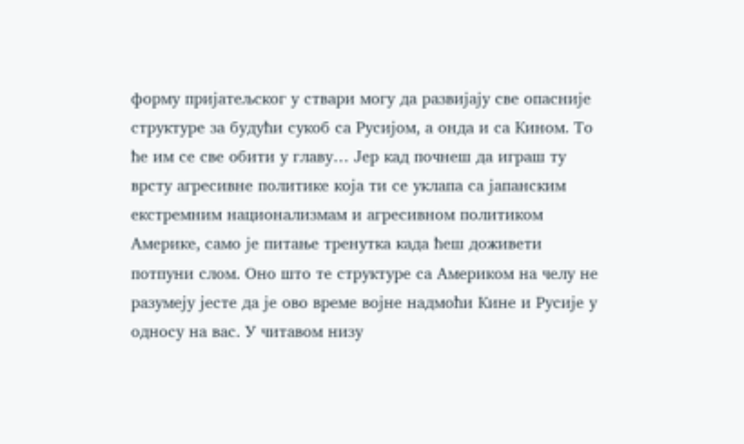форму пријатељског у ствари могу да развијају све опасније структуре за будући сукоб са Русијом, а онда и са Кином. То ће им се све обити у главу… Јер кад почнеш да играш ту врсту агресивне политике која ти се уклапа са јапанским екстремним национализмам и агресивном политиком Америке, само је питање тренутка када ћеш доживети потпуни слом. Оно што те структуре са Америком на челу не разумеју јесте да је ово време војне надмоћи Кине и Русије у односу на вас. У читавом низу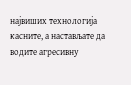највиших технологија касните, а настављате да водите агресивну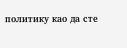политику као да сте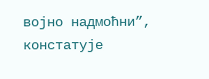војно надмоћни”, констатује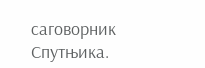саговорник Спутњика.